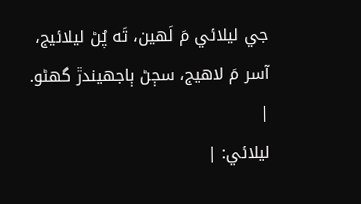جي ليلائي مَ لَهين، تَه پُڻ ليلائيج،
آسر مَ لاهيج، سڄڻ ٻاجهيندڙ گهڻو.
|
ليلائي: |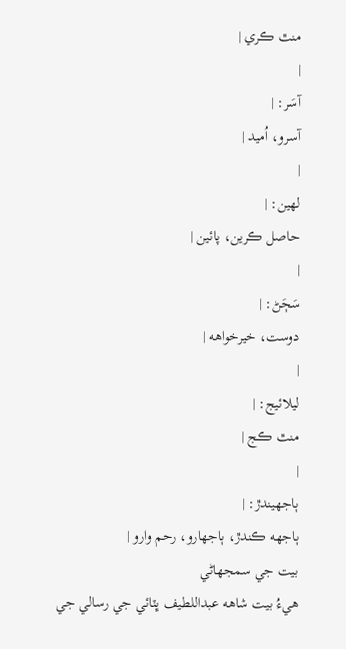منٿ ڪري |
|
آسَر: |
آسرو، اُميد |
|
لهين: |
حاصل ڪرين، پائين |
|
سَڄَڻ: |
دوست، خيرخواهه |
|
ليلائيج: |
منٿ ڪج |
|
ٻاجهيندڙ: |
ٻاجهه ڪندڙ، ٻاجهارو، رحم وارو |
بيت جي سمجهاڻي
هيءُ بيت شاهه عبداللطيف ڀٽائي جي رسالي جي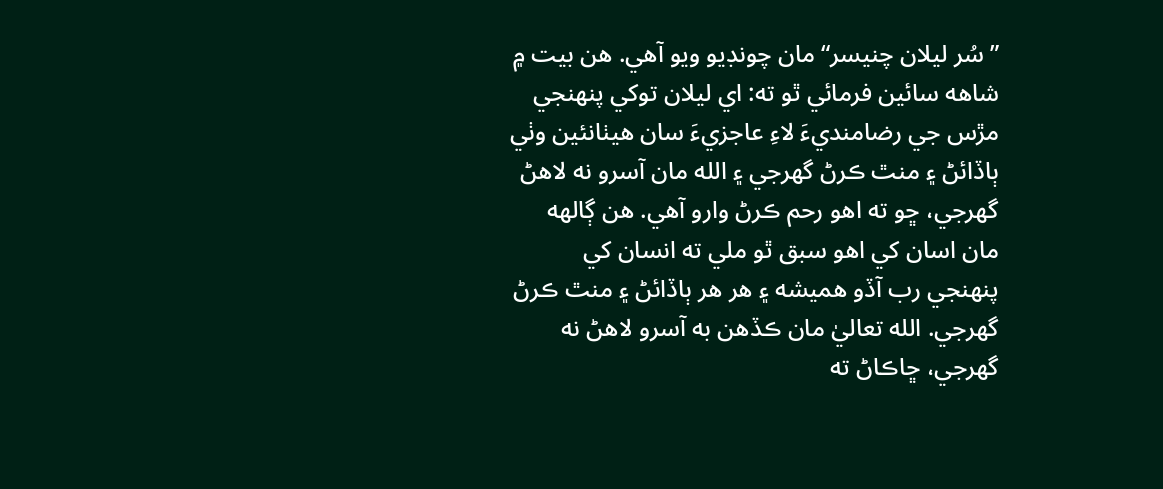”سُر ليلان چنيسر“ مان چونڊيو ويو آهي. هن بيت ۾ شاهه سائين فرمائي ٿو ته: اي ليلان توکي پنهنجي مڙس جي رضامنديءَ لاءِ عاجزيءَ سان هيٺانئين وٺي ٻاڏائڻ ۽ منٿ ڪرڻ گهرجي ۽ الله مان آسرو نه لاهڻ گهرجي، ڇو ته اهو رحم ڪرڻ وارو آهي. هن ڳالهه مان اسان کي اهو سبق ٿو ملي ته انسان کي پنهنجي رب آڏو هميشه ۽ هر هر ٻاڏائڻ ۽ منٿ ڪرڻ گهرجي. الله تعاليٰ مان ڪڏهن به آسرو لاهڻ نه گهرجي، ڇاڪاڻ ته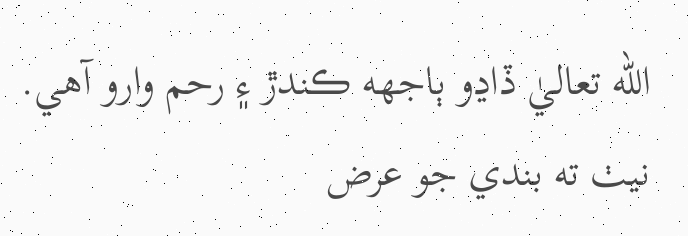الله تعاليٰ ڏاڍو ٻاجهه ڪندڙ ۽ رحم وارو آهي. نيٺ ته بندي جو عرض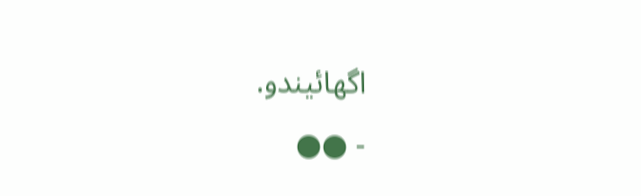اگهائيندو.
- ●●